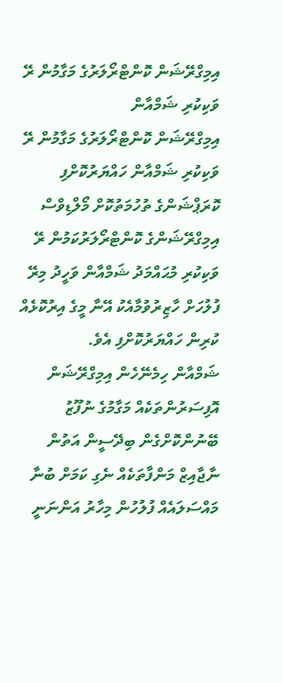އިމިގްރޭޝަން ކޮންޓްރޯލަރުގެ މަގާމުން ރޭ ވަކިކުރި ޝަމްއާން
އިމިގްރޭޝަން ކޮންޓްރޯލަރުގެ މަގާމުން ރޭ ވަކިކުރި ޝަމްއާން ހައްޔަރުކޮށްފި
ކޮރަޕްޝަންގެ ތުހުމަތުކޮށް މޯލްޑިވްސް އިމިގްރޭޝަންގެ ކޮންޓްރޯލަރުކަމުން ރޭ ވަކިކުރި މުޙައްމަދު ޝަމްއާން ވަހީދު މިރޭ ފުލުހަށް ހާޒިރުވުމާއެކު އޭނާ މީގެ އިރުކޮޅެއް ކުރިން ހައްޔަރުކޮށްފި އެވެ.
ޝަމްއާން ހިމެނޭހެން އިމިގްރޭޝަން އޮފިސަރުންތަކެއް މަގާމުގެ ނުފޫޒު ބޭނުންކޮށްގެން ބިދޭސީން އަތުން ނާޖާއިޒް މަންފާތަކެއް ނެގި ކަމަށް ބުނާ މައްސަލައެއް ފުލުހުން މިހާރު އަންނަނީ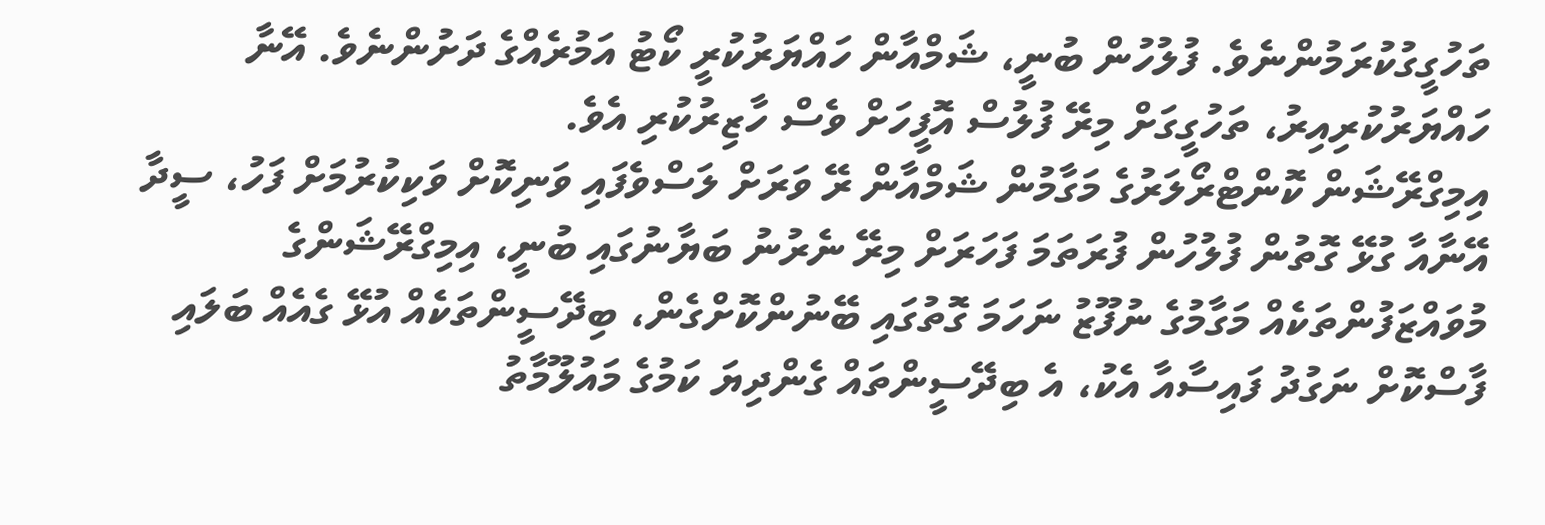ތަހުގީގުކުރަމުންނެވެ. ފުލުހުން ބުނީ، ޝަމްއާން ހައްޔަރުކުރީ ކޯޓު އަމުރެއްގެ ދަށުންނެވެ. އޭނާ ހައްޔަރުކުރިއިރު، ތަހުގީގަށް މިރޭ ފުލުސް އޮފީހަށް ވެސް ހާޒިރުކުރި އެވެ.
އިމިގްރޭޝަން ކޮންޓްރޯލަރުގެ މަގާމުން ޝަމްއާން ރޭ ވަރަށް ލަސްވެފައި ވަނިކޮށް ވަކިކުރުމަށް ފަހު، ސީދާ އޭނާއާ ގުޅޭ ގޮތުން ފުލުހުން ފުރަތަމަ ފަހަރަށް މިރޭ ނެރުނު ބަޔާނުގައި ބުނީ، އިމިގްރޭޝަންގެ މުވައްޒަފުންތަކެއް މަގާމުގެ ނުފޫޒު ނަހަމަ ގޮތުގައި ބޭނުންކޮށްގެން، ބިދޭސީންތަކެއް އުޅޭ ގެއެއް ބަލައި ފާސްކޮށް ނަގުދު ފައިސާއާ އެކު، އެ ބިދޭސީންތައް ގެންދިޔަ ކަމުގެ މައުލޫމާތު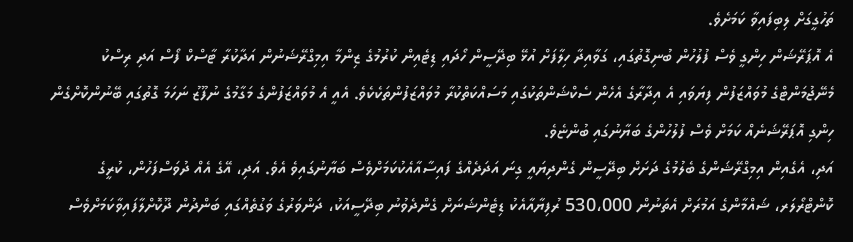ތަހުގީގަށް ލިބިފައިވާ ކަމަށެވެ.
އެ އޮޕަރޭޝަން ހިންގީ ވެސް ފުލުހުން ބުނިގޮތުގައި، ގަވާއިދާ ހިލާފަށް އުޅޭ ބިދޭސީން ހޯދައި ޑިޓެއިން ކުރުމުގެ ޒިންމާ އިމިގްރޭޝަނުން އަދާކުރާ ޓާސްކް ފޯސް އަދި ރިސްކު މެނޭޖުމަންޓްގެ މުވައްޒަފުން ފިޔަވައި އެ އިދާރާގެ އެހެން ސެކްޝަންތަކުގައި މަސައްކަތްކުރާ މުވައްޒަފުންތަކެކެވެ. އެއީ އެ މުވައްޒަފުންގެ މަގާމުގެ ނުފޫޒު ނަހަމަ ގޮތުގައި ބޭނުންކޮށްގެން ހިންގި އޮޕަރޭޝަނެއް ކަމަށް ވެސް ފުލުހުންގެ ބަޔާނުގައި ބުންޏެވެ.
އަދި، އެގެއިން އިމިގްރޭޝަންގެ ބެލުމުގެ ދަށަށް ބިދޭސީން ގެންދިޔައީ ގިނަ އަދަދެއްގެ ފައިސާއާއެކުކަމަށްވެސް ބަޔާނުގައިވެ އެވެ. އަދި، އޭގެ އެއް ދުވަސްފަހުން، ކުރީގެ ކޮންޓްރޯލަރ، ޝައްމާންގެ އަމުރަށް އެތަނުން 530،000 ރުފިޔާއާއެކު ޑިޓެންޝަނަށް ގެންދެވުނު ބިދޭސީއަކު، ދަންވަރުގެ ވަގުތެއްގައި ބަންދުން ދޫކޮށްލާފައިވާކަމަށްވެސް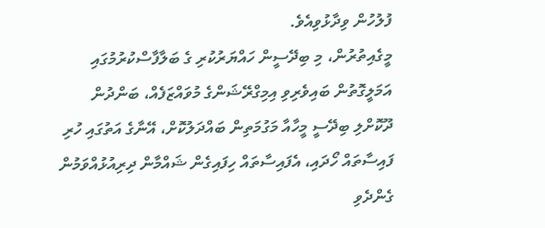ފުލުހުން ވިދާޅުވިއެވެ.
މީގެއިތުރުން، މި ބިދޭސީން ހައްޔަރުކުރި ގެ ބަލާފާސްކުރުމުގައި އަމަލީގޮތުން ބައިވެރިވި އިމިގްރޭޝަންގެ މުވައްޒަފެއް، ބަންދުން ދޫކޮށްލި ބިދޭސީ މީހާއާ މަގުމަތިން ބައްދަލުކޮށް، އޭނާގެ އަތުގައި ހުރި ފައިސާތައް ހޯދައި، އެފައިސާތައް ހިފައިގެން ޝައްމާން ދިރިއުޅުއްވަމުން ގެންދެވި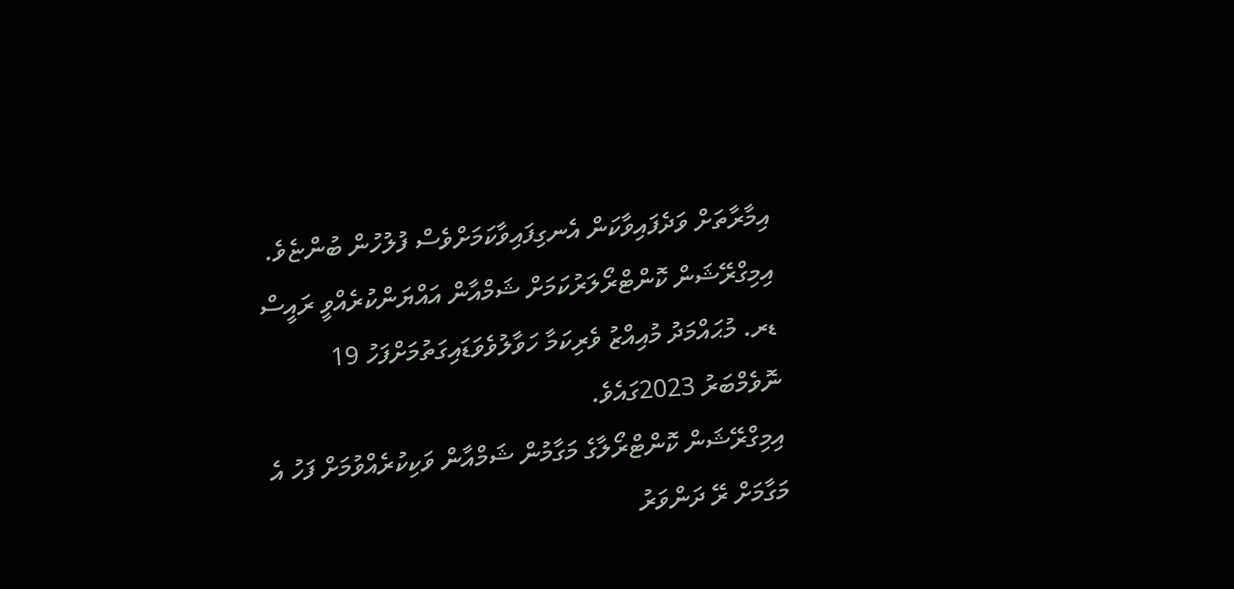އިމާރާތަށް ވަދެފައިވާކަން އެނގިފައިވާކަމަށްވެސް ފުލުހުން ބުންޏެވެ.
އިމިގްރޭޝަން ކޮންޓްރޯލަރުކަމަށް ޝަމްއާން އައްޔަންކުރެއްވީ ރައީސް ޑރ. މުޙައްމަދު މުއިއްޒު ވެރިކަމާ ހަވާލުވެވަޑައިގަތުމަށްފަހު 19 ނޮވެމްބަރު 2023ގައެވެ.
އިމިގްރޭޝަން ކޮންޓްރޯލާގެ މަގާމުން ޝަމްއާން ވަކިކުރެއްވުމަށް ފަހު އެ މަގާމަށް ރޭ ދަންވަރު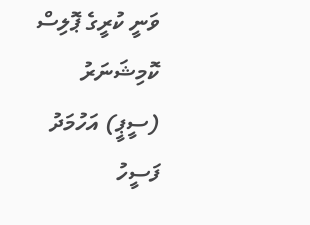ވަނީ ކުރީގެ ޕޮލިސް ކޮމިޝަނަރު (ސީޕީ) އަހުމަދު ފަސީހު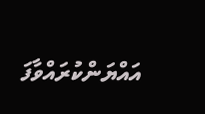އައްޔަންކުރައްވާފަ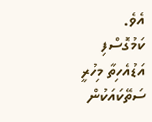އެވެ.
ކަމުގޮސްފި
އަޑުއެހިތާ މިހުރީ
ސަތޭކައަކުން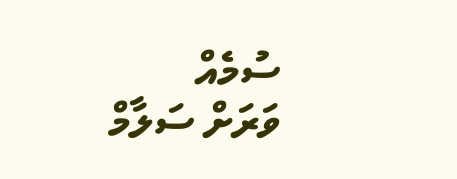ސުމެއް
ވަރަށް ސަލާމް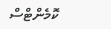ކޮމެންޓްސް